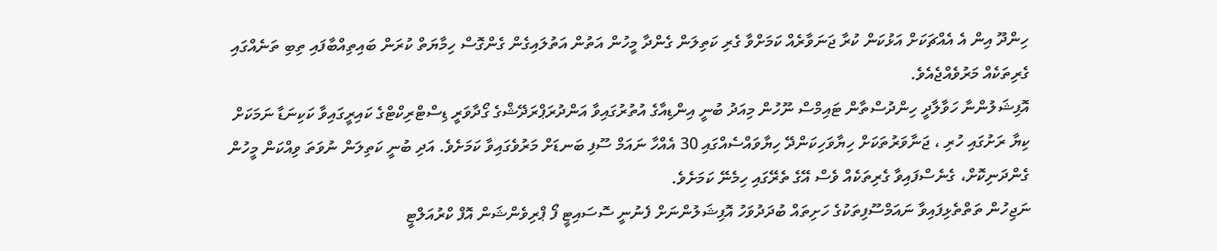ހިންދޫ އިން އެ އެއްޗަކަށް އަޅުކަން ކުރާ ޖަނަވާރެއް ކަމަށްވާ ގެރި ކަތިލަން ގެންދާ މީހުން އަތުން އަތުލައިގެން ގެންގޮސް ހިމާޔަތް ކުރަން ބައިތިއްބާފައި ތިބި ތަނެއްގައި ގެރިތަކެއް މަރުވެއްޖެއެވެ.
އޮފިޝަލުންނާ ހަވާލާދީ ހިންދުސްތާން ޓައިމްސް ނޫހުން މިއަދު ބުނީ އިންޑިއާގެ އުތުރުގައިވާ އަންދުރަޕްރަދޭޝްގެ ގޯދާވަރީ ޑިސްޓްރިކްޓްގެ ކައިރީގައިވާ ކަކިނަޑާ ނަމަކަށް ކިޔާ ރަށުގައި ހުރި ، ޖަނާވަރުތަކަށް ހިޔާވަހިކަންދޭ ހިޔާވައްސެއްގައި 30 އެއްހާ ނައަމް ސޫފި ބަނޑަށް މަރުވެގައިވާ ކަމަށެވެ. އަދި ބުނީ ކަތިލަން ނުވަތަ ވިއްކަން މީހުން ގެންދަނިކޮށް، ގެނެސްފައިވާ ގެރިތަކެއް ވެސް އޭގެ ތެރޭގައި ހިމެނޭ ކަމަށެވެ.
ނަޖިހުން ތަތްތެޅިފައިވާ ނައަމްސޫފިތަކުގެ ހަށިތައް ބުދަދުވަހު އޮފިޝަލުންނަށް ފެނުނީ ސޮސައިޓީ ފޯ ޕްރިވެންޝަން އޮފް ކްރުއަލްޓީ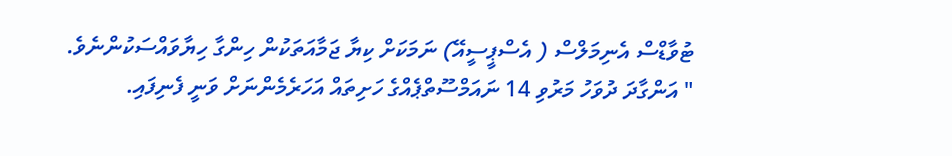ޓުވާޑްސް އެނިމަލްސް ( އެސްޕީސީއޭ) ނަމަކަށް ކިޔާ ޖަމާއަތަކުން ހިންގާ ހިޔާވައްސަކުންނެވެ.
" އަންގާދަ ދުވަހު މަރުވި 14 ނައަމްސޫތްޕެއްގެ ހަށިތައް އަހަރެމެންނަށް ވަނީ ފެނިފައި.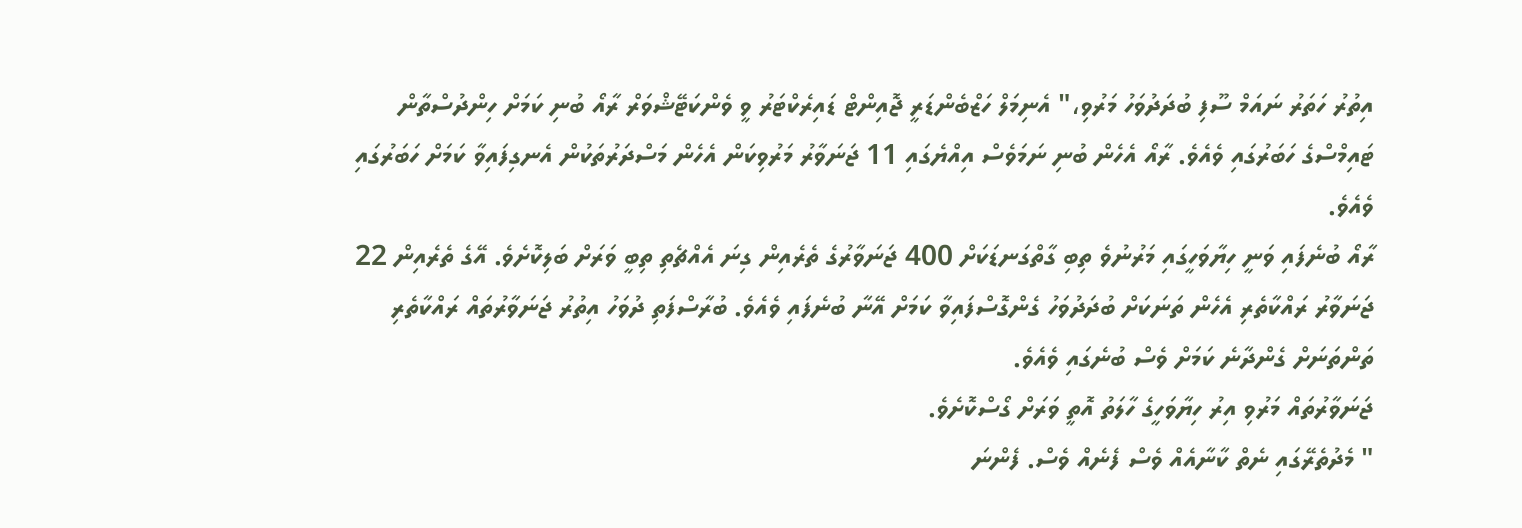އިތުރު ހަތަރު ނައަމް ސޫފި ބުދަދުވަހު މަރުވި،" އެނިމަލް ހަޒްބެންޑަރީ ޖޮއިންޓް ޑައިރެކްޓަރު ވީ ވެންކަޓޭޝްވަރް ރާއޯ ބުނި ކަމަށް ހިންދުސްތާން ޓައިމްސްގެ ހަބަރުގައި ވެއެވެ. ރާއޯ އެހެން ބުނި ނަމަވެސް އިއްޔެގައި 11 ޖަނަވާރު މަރުވިކަން އެހެން މަސްދަރުތަކުން އެނގިފައިވާ ކަމަށް ހަބަރުގައި ވެއެވެ.
ރާއޯ ބުނެފައި ވަނީ ހިޔާވަހީގައި މަރުނުވެ ތިބި ގާތްގަނޑަކަށް 400 ޖަނަވާރުގެ ތެރެއިން ގިނަ އެއްޗެތި ތިބީ ވަރަށް ބަލިކޮށެވެ. އޭގެ ތެރެއިން 22 ޖަނަވާރު ރައްކާތެރި އެހެން ތަނަކަށް ބުދަދުވަހު ގެންގޮސްފައިވާ ކަމަށް އޭނާ ބުނެފައި ވެއެވެ. ބުރާސްފަތި ދުވަހު އިތުރު ޖަނަވާރުތައް ރައްކާތެރި ތަންތަނަށް ގެންދާނެ ކަމަށް ވެސް ބުނެގައި ވެއެވެ.
ޖަނަވާރުތައް މަރުވި އިރު ހިޔާވަހީގެ ހާލަތު އޮތީ ވަރަށް ގޯސްކޮށެވެ.
" މެދުތެރޭގައި ނެތް ކާނާއެއް ވެސް ފެނެއް ވެސް. ފެންނަ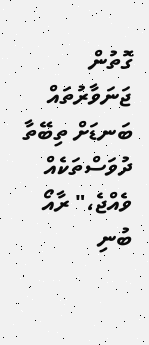ގޮތުން ޖަނަވާރުތައް ބަނޑަށް ތިބޭތާ ދުވަސްތަކެއް ވެއްޖެ،" ރާއޯ ބުނި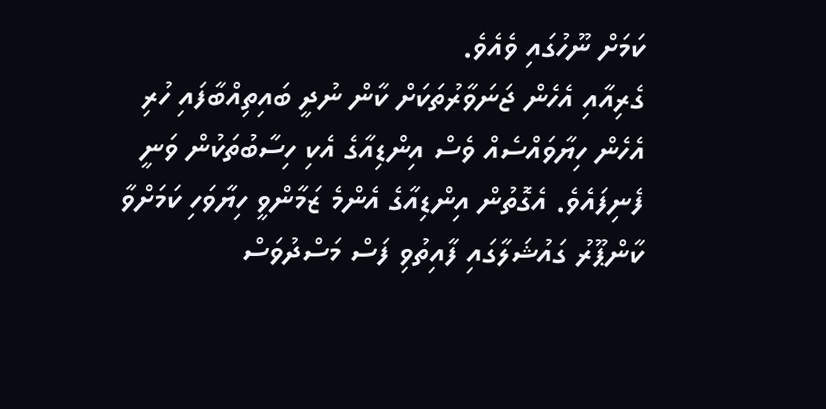ކަމަށް ނޫހުގައި ވެއެވެ.
ގެރިއާއި އެހެން ޖަނަވާރުތަކަށް ކާން ނުދީ ބައިތިއްބާފައި ހުރި އެހެން ހިޔާވައްސެއް ވެސް އިންޑިއާގެ އެކި ހިސާބުތަކުން ވަނީ ފެނިފައެވެ. އެގޮތުން އިންޑިއާގެ އެންމެ ޒަމާންވީ ހިޔާވަހި ކަމަށްވާ ކާންޕޫރު ގައުޝަލާގައި ފާއިތުވި ފަސް މަސްދުވަސް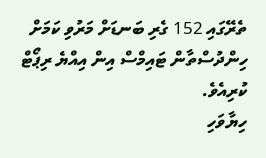ތެރޭގައި 152 ގެރި ބަނޑަށް މަރުވި ކަމަށް ހިންދުސްތާން ޓައިމްސް އިން އިއްޔެ ރިޕޯޓް ކުރިއެވެ.
ހިޔާވަހި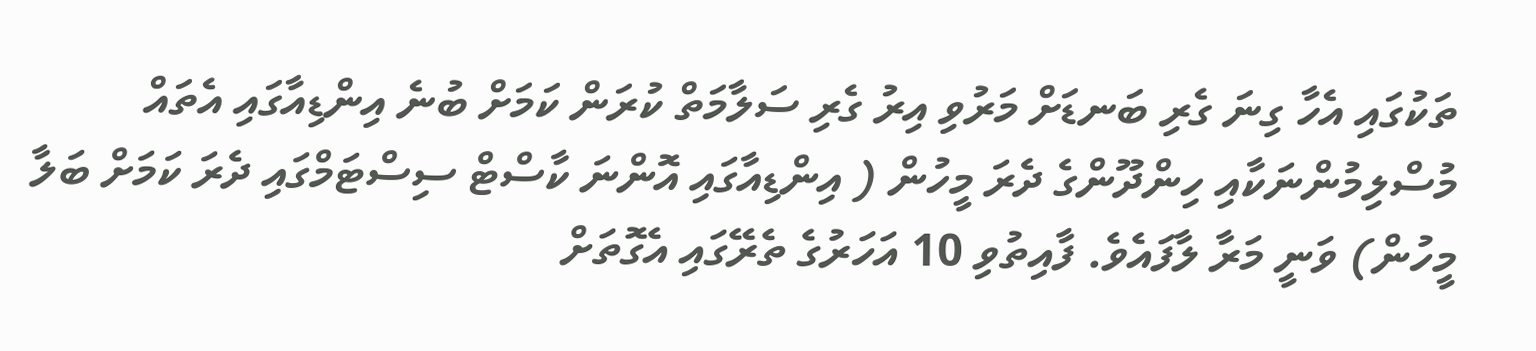ތަކުގައި އެހާ ގިނަ ގެރި ބަނޑަށް މަރުވި އިރު ގެރި ސަލާމަތް ކުރަން ކަމަށް ބުނެ އިންޑިއާގައި އެތައް މުސްލިމުންނަކާއި ހިންދޫންގެ ދެރަ މީހުން ( އިންޑިއާގައި އޮންނަ ކާސްޓް ސިސްޓަމްގައި ދެރަ ކަމަށް ބަލާ މީހުން) ވަނީ މަރާ ލާފައެވެ. ފާއިތުވި 10 އަހަރުގެ ތެރޭގައި އެގޮތަށް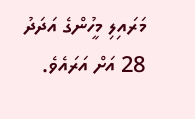މަރައިލި މީހުންގެ އަދަދު 28 އަށް އަރައެވެ.